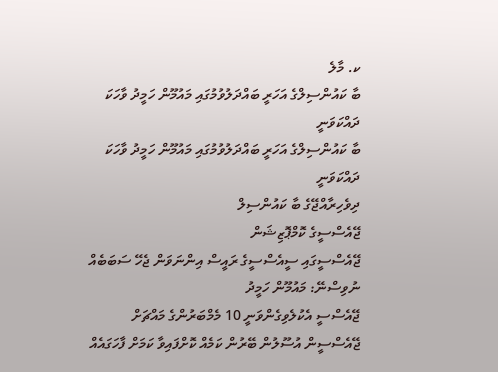ކ. މާލެ
ބާ ކައުންސިލްގެ އަހަރީ ބައްދަލުވުމުގައި މައުމޫން ހަމީދު ވާހަކަ ދައްކަވަނީ
ބާ ކައުންސިލްގެ އަހަރީ ބައްދަލުވުމުގައި މައުމޫން ހަމީދު ވާހަކަ ދައްކަވަނީ
ދިވެހިރާއްޖޭގެ ބާ ކައުންސިލް
ޖޭއެސްސީގެ ކޮމްޕޮޒިޝަން
ޖޭއެސްސީގައި ސީއެސްސީގެ ރައީސް އިންނަވަން ޖެހޭ ސަބަބެއް ނުވިސްނޭ: މައުމޫން ހަމީދު
ޖޭއެސްސީ އެކުލެވިގެންވަނީ 10 މެމްބަރުންގެ މައްޗަށް
ޖޭއެސްސީން އުސޫލުން ބޭރުން ކަމެއް ކޮށްފައިވާ ކަމަށް ފާހަގައެއް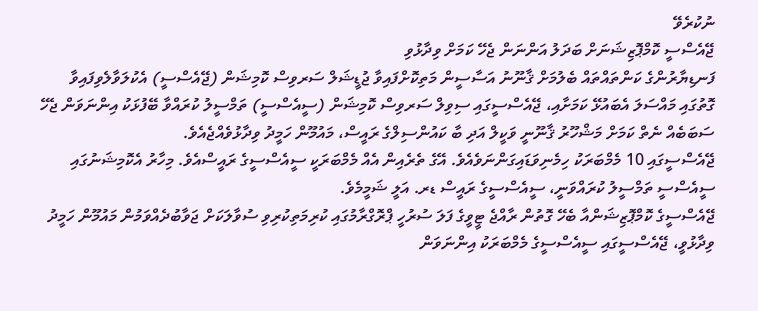ނުކުރެވޭ
ޖޭއެސްސީ ކޮމްޕޮޒިޝަނަށް ބަދަލު އަންނަން ޖެހޭ ކަމަށް ވިދާޅުވި
ފަނޑިޔާރުންގެ ކަންތައްތައް ބެލުމަށް ޤާނޫނު އަސާސީން މަތިކޮށްފައިވާ ޖުޑީޝަލް ސަރވިސް ކޮމިޝަން (ޖޭއެސްސީ) އެކުލަވާލެވިފައިވާ ގޮތުގައި މައްސަލަ އެބައުޅޭ ކަމަށާއި، ޖޭއެސްސީގައި ސިވިލް ސަރވިސް ކޮމިޝަން (ސީއެސްސީ) ތަމްސީލު ކުރައްވާ ބޭފުޅަކު އިންނަވަން ޖެހޭ ސަބަބެއް ނެތް ކަމަށް މަޝްހޫރު ޤާނޫނީ ވަކީލް އަދި ބާ ކައުންސިލްގެ ރައީސް، މައުމޫން ހަމީދު ވިދާޅުވެއްޖެއެވެ.
ޖޭއެސްސީގައި 10 މެމްބަރަކު ހިމެނިވަޑައިގަންނަވެއެވެ. އޭގެ ތެރެއިން އެއް މެމްބަރަކީ ސީއެސްސީގެ ރައީސްއެވެ. މިހާރު އެކޮމިޝަނުގައި ސީއެސްސީ ތަމްސީލު ކުރައްވަނީ، ސީއެސްސީގެ ރައީސް ޑރ. އަލީ ޝަމީމެވެ.
ޖޭއެސްސީގެ ކޮމްޕޮޒިޝަންއާ ބެހޭ ގޮތުން ރާއްޖެ ޓީވީގެ ފަލަ ސުރުހީ ޕްރޮގްރާމުގައި ކުރިމަތިކުރިވި ސުވާލަކަށް ޖަވާބުދެއްވަމުން މައުމޫން ހަމީދު ވިދާޅުވީ، ޖޭއެސްސީގައި ސީއެސްސީގެ މެމްބަރަކު އިންނަވަން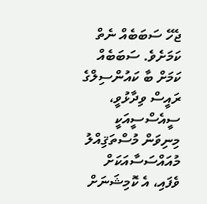ޖެހޭ ސަބަބެއް ނެތް ކަމަށެވެ. ސަބަބެއް ކަމަށް ބާ ކައުންސިލްގެ ރައީސް ވިދާޅުވީ، ސީއެސްސީއަކީ މިނިވަން މުސްތަޤިއްލު މުއައްސަސާއަކަށް ވެފައި، އެ ކޮމިޝަނަށް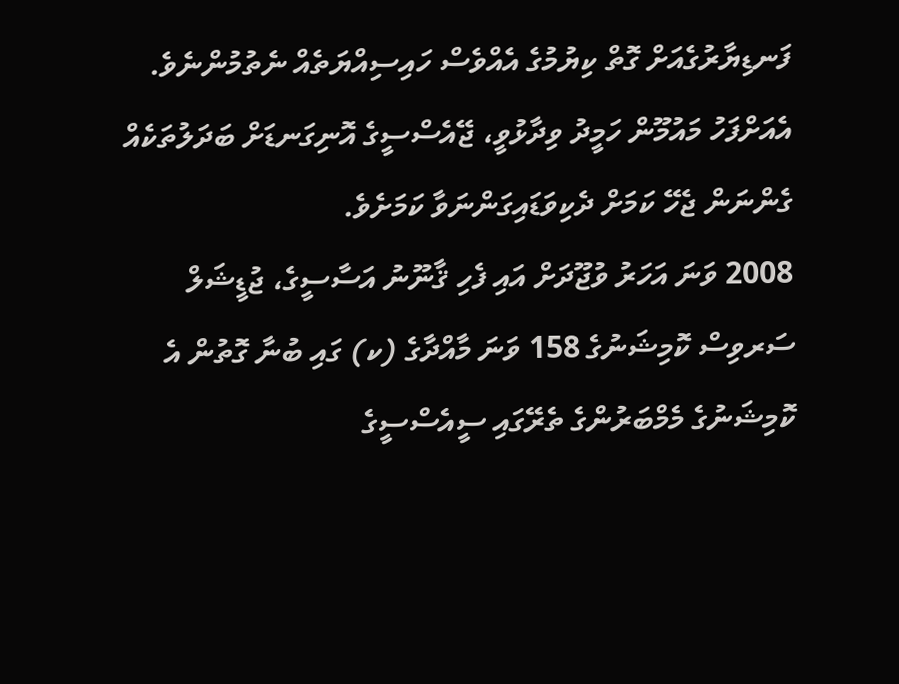ފަނޑިޔާރުގެއަށް ގޮތް ކިޔުމުގެ އެއްވެސް ހައިސިއްޔަތެއް ނެތުމުންނެވެ.
އެއަށްފަހު މައުމޫން ހަމީދު ވިދާޅުވީ، ޖޭއެސްސީގެ އޮނިގަނޑަށް ބަދަލުތަކެއް ގެންނަން ޖެހޭ ކަމަށް ދެކިވަޑައިގަންނަވާ ކަމަށެވެ.
2008 ވަނަ އަހަރު ވުޖޫދަށް އައި ފެހި ޤާނޫނު އަސާސީގެ، ޖުޑީޝަލް ސަރވިސް ކޮމިޝަނުގެ 158 ވަނަ މާއްދާގެ (ކ) ގައި ބުނާ ގޮތުން އެ ކޮމިޝަނުގެ މެމްބަރުންގެ ތެރޭގައި ސީއެސްސީގެ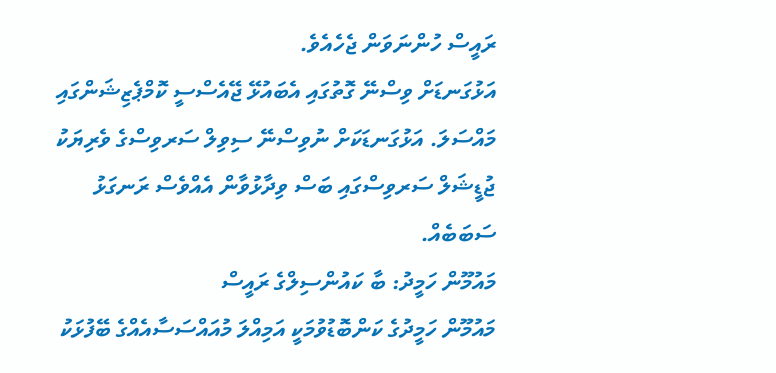ރައީސް ހުންނަވަން ޖެހެއެވެ.
އަޅުގަނޑަށް ވިސްނޭ ގޮތުގައި އެބައުޅޭ ޖޭއެސްސީ ކޮމްޕެޒިޝަންގައި މައްސަލަ. އަޅުގަނޑަކަށް ނުވިސްނޭ ސިވިލް ސަރވިސްގެ ވެރިޔަކު ޖުޑީޝަލް ސަރވިސްގައި ބަސް ވިދާޅުވާން އެއްވެސް ރަނގަޅު ސަބަބެއް.
މައުމޫން ހަމީދު: ބާ ކައުންސިލްގެ ރައީސް
މައުމޫން ހަމީދުގެ ކަންބޮޑުވުމަކީ އަމިއްލަ މުއައްސަސާއެއްގެ ބޭފުޅަކު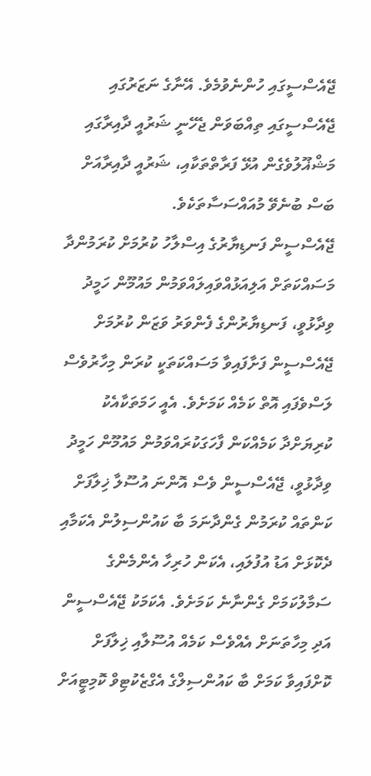ޖޭއެސްސީގައި ހުންނެވުމެވެ. އޭނާގެ ނަޒަރުގައި ޖޭއެސްސީގައި ތިއްބަވަން ޖެހޭނީ ޝަރުއީ ދާއިރާގައި މަޝްޣޫލުވެގެން އުޅޭ ފަރާތްތަކާއި، ޝަރުއީ ދާއިރާއަށް ބަސް ބުނެވޭ މުއައްސަސާތަކެވެ.
ޖޭއެސްސީން ފަނޑިޔާރުގެ އިސްލާހު ކުރުމަށް ކުރަމުންދާ މަސައްކަތަށް އަލިއަޅުއްވައިލައްވަމުން މައުމޫން ހަމީދު ވިދާޅުވީ، ފަނޑިޔާރުންގެ ފެންވަރު ވަޒަން ކުރުމަށް ޖޭއެސްސީން ފަށާފައިވާ މަސައްކަތަކީ ކުރަން މިހާރުވެސް ލަސްވެފައި އޮތް ކަމެއް ކަމަށެވެ. އެއީ ހަމަތަކާއެކު ކުރިޔަށްދާ ކަމެއްކަން ފާހަގަކުރައްވަމުން މައުމޫން ހަމީދު ވިދާޅުވީ، ޖޭއެސްސީން ވެސް އޮންނަ އުސޫލާ ޚިލާފަށް ކަންތައް ކުރަމުން ގެންދާނަމަ ބާ ކައުންސިލުން އެކަމާއި ދެކޮޅަށް އަޑު އުފުލައި، އެކަން ހުރިހާ އެންމެންގެ ސަމާލުކަމަށް ގެންނާނެ ކަމަށެވެ. އެކަމަކު ޖޭއެސްސީން އަދި މިހާތަނަށް އެއްވެސް ކަމެއް އުސޫލާއި ޚިލާފަށް ކޮށްފައިވާ ކަމަށް ބާ ކައުންސިލްގެ އެގްޒެކުޓިވް ކޮމިޓީއަށް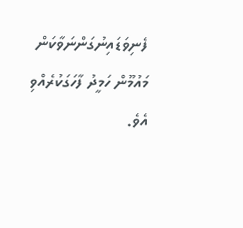ފެނިވަޑައިނުގަންނަވާކަން މައުމޫން ހަމީދު ފާހަގަކުރެއްވި އެވެ.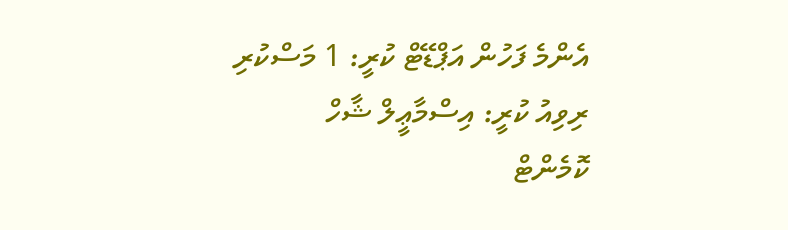އެންމެ ފަހުން އަޕްޑޭޓް ކުރީ: 1 މަސްކުރި
ރިވިއު ކުރީ: އިސްމާޢީލް ޝާހް
ކޮމެންޓް